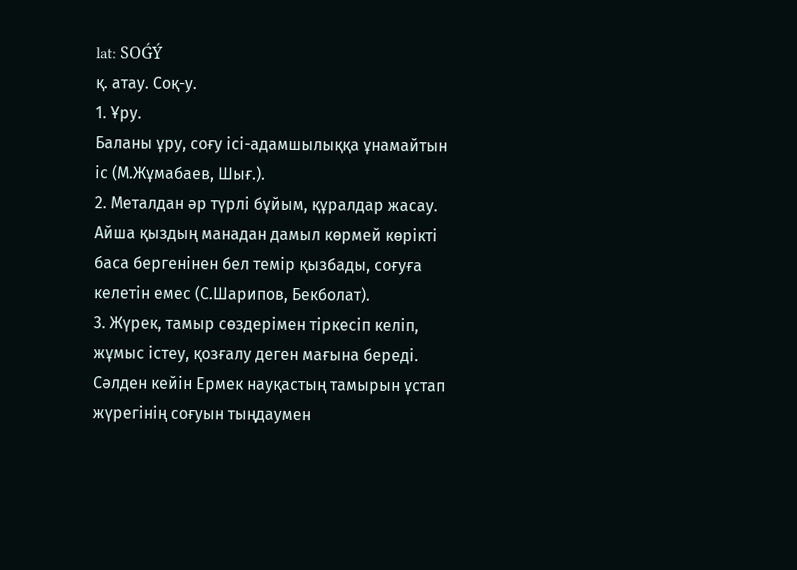lat: SOǴÝ
қ. атау. Соқ-у.
1. Ұру.
Баланы ұру, соғу ісі-адамшылыққа ұнамайтын іс (М.Жұмабаев, Шығ.).
2. Металдан әр түрлі бұйым, құралдар жасау.
Айша қыздың манадан дамыл көрмей көрікті баса бергенінен бел темір қызбады, соғуға келетін емес (С.Шарипов, Бекболат).
3. Жүрек, тамыр сөздерімен тіркесіп келіп, жұмыс істеу, қозғалу деген мағына береді.
Сәлден кейін Ермек науқастың тамырын ұстап жүрегінің соғуын тыңдаумен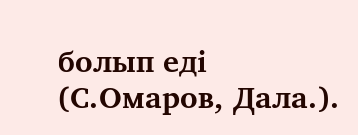болып еді (С.Омаров, Дала.).